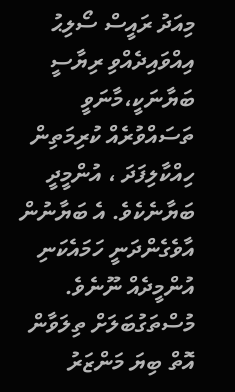މިއަދު ރައީސް ސޯލިޙު އިއްވައިދެއްވި ރިޔާސީ ބަޔާނަކީ،މާނަވީ ތަސައްވުރެއް ކުރިމަތިން ހިއްކާލިފަދަ ، އުންމީދީ ބަޔާނެކެވެ. އެ ބަޔާނުން އާވެގެންދަނީ ހަމައެކަނި އުންމީދެއް ނޫނެވެ. މުސްތަގުބަލަށް ތިލަވާން އޮތް ބިޔަ މަންޒަރު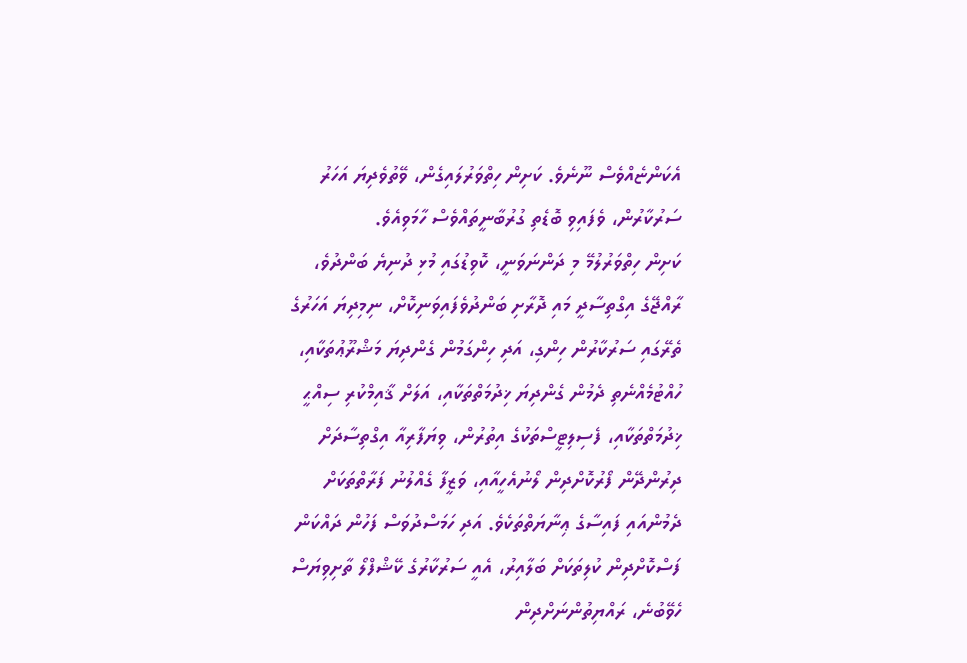އެކަންޏެއްވެސް ނޫނެވެ. ކަށިން ހިތްވަރުލައިގެން، ވޭތުވެދިޔަ އަހަރު ސަރުކާރުން، ވެފައިވި ބޮޑެތި ގުރުބާނީތައްވެސް ހާމަވިއެވެ.
ކަށިން ހިތްވަރުލުމޭ މި ދަންނަވަނީ، ކޮވިޑުގައި މުޅި ދުނިޔެ ބަންދުވެ، ރާއްޖޭގެ އިގްތިސާދީ މައި ދޮރާށި ބަންދުވެފައިވަނިކޮށް، ނިމިދިޔަ އަހަރުގެ ތެރޭގައި ސަރުކާރުން ހިންގި، އަދި ހިންގަމުން ގެންދިޔަ މަޝްރޫޢުތަކާއި، ހުއްޓުމެއްނެތި ދެމުން ގެންދިޔަ ޚިދުމަތްތަކާއި، އަލަށް ޤާއިމްކުރި ސިއްޙީ ޚިދުމަތްތަކާއި، ފެސިލިޓީސްތަކުގެ އިތުރުން، ވިޔަފާރިއާ އިގްތިސާދަށް ދިރުންދޭން ފޯރުކޮށްދިން ލޯނުއެހީއާއި، ވަޒީފާ ގެއްލުނު ފަރާތްތަކަށް ދެމުންއައި ފައިސާގެ ޢިނާޔަތްތަކެވެ. އަދި ހަމަސްދުވަސް ފަހުން ދައްކަން ފަސްކޮށްދިން ކުލިތަކަށް ބަލާއިރު، އެއީ ސަރުކާރުގެ ކޭޝްފްލޯ ތާށިވިޔަސް ހެވޭބުނެ، ރައްޔިތުންނަށްދިން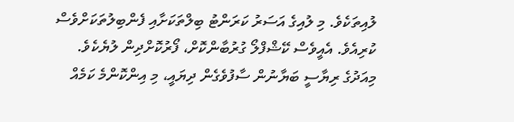ލުއިތަކެވެ. މި ލުއިގެ އަސަރު ކަރަންޓު ބިލްތަކަށާއި ފެންބިލުތަކަށްވެސް ކުރިއެވެ. އެއީވެސް ކޭޝްފްލޯ ގުރުބާންކޮށް، ފޯރުކޮށްދިން ލުޔެކެވެ. މިއަދުގެ ރިޔާސީ ބަޔާނުން ސާފުވެގެން ދިޔައީ، މި އިންކޮންމެ ކަމެއް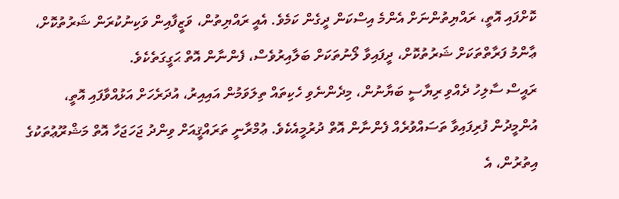ކޮށްފައި އޮތީ، ރައްޔިތުންނަށް އެންމެ އިސްކަން ދީގެން ކަމެވެ. އެއީ ރައްޔިތުން، ވަޒީފާއިން ވަކިނުކުރަން ޝަރުތުކޮށް، ޢާންމު ފަރާތްތަކަށް ޝަރުތުކޮށް، ދީފައިވާ ލޯނުތަކަށް ބަލާއިރުވެސް، ފެންނާން އޮތް ޙަގީގަތެކެވެ.
ރައީސް ސާލިހު ދެއްވި ރިޔާސީ ބަޔާނުން، މިދެންނެވި ހެކިތައް ތިލަވަމުން އައިއިރު، އުދަރެހަށް އަޅުއްވާފައި އޮތީ، އުންމީދުން ފުރިފައިވާ ތަސައްވުރެއް ފެންނާން އޮތް ދުރުމީއެކެވެ. ޢުމްރާނީ ތަރައްޤީއަށް ވިންދު ޖަހަޖަހާ އޮތް މަޝްރޫޢުތަކުގެ އިތުރުން، އެ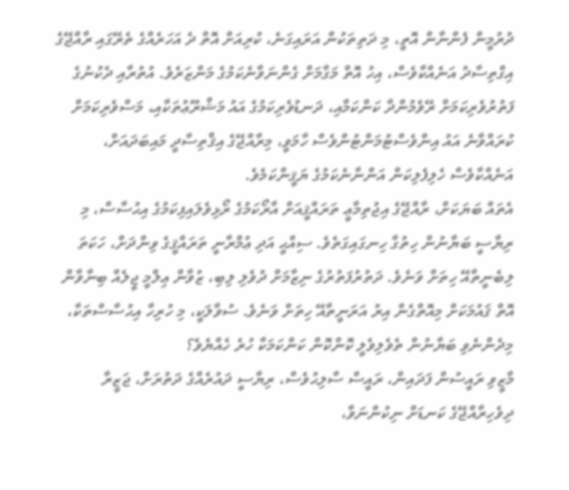ދުރުމީން ފެންނާން އޮތީ، މި ދަތިތަކުން އަރައިގަނެ، ކުރިއަށް އޮތް ދެ އަހަރެއްގެ ތެރޭގައި ރާއްޖޭގެ އިގްތިސާދު އަނެއްކާވެސް، އިހު އޮތް މަގާމަށް ގެންނަވާނެކަމުގެ މަންޒަރެވެ. އުތުރާއި ދެކުނުގެ ފަތުރުވެރިކަމަށް ރޭވެމުންދާ ކަންކަމާއި، ދަނޑުވެރިކަމުގެ އައު މަޝްރޫޢުތަކާއި، މަސްވެރިކަމަށް ކުރައްވާނެ އައު އިންވެސްޓުމަންޓުންވެސް ހާމަވީ، މިރާއްޖޭގެ އިޤްތިސާދީ މައިބަދައަށް، އަނެއްކާވެސް ހެލިފެލިކަން އަންނާނެކަމުގެ ޔަޤީންކަމެވެ.
އެތައް ބަޔަކަށް، ރާއްޖޭގެ އިޖުތިމާޢީ ތަރައްޤީއަށް އާރޯކަމުގެ ރޯޅިވެލައިފިކަމުގެ އިޙުސާސް، މި ރިޔާސީ ބަޔާނުން ހިތުގާ ހިނގައިގަތެވެ. ސިއްޙީ އަދި ޢުމްރާނީ ތަރައްޤީގެ ވިންދަށް، ހަކަތަ ލިބެނީތާއޭ ހިތަށް ވަނެވެ. ދަތުރުފަތުރުގެ ނިޒާމަށް ދުވެލި ލިބި، ޒުވާން ޢިލްމީ ޖީލެއް ބިނާވާން އޮތް ޤައުމަކަށް މިއޮތްގެން އިރު އަރަނީތާއޭ ހިތަށް ވަނެވެ. ސުވާލަކީ، މި ހުރިހާ އިޙުސާސްތަކާ، މިދެންނެވި ބަޔާނުން ތެވެލިވެލީ ކޮންކޮން ކަންކަމަކާ ހުރެ ހެއްޔެވެ؟
މާޒީވި ރައީސުން ފަދައިން، ރައީސް ސާލިޙުވެސް، ރިޔާސީ ދައުރެއްގެ ދަތުރަށް، ޖަޒީރާ ދިވެހިރާއްޖޭގެ ކަނޑަށް ނިކުންނަވާ،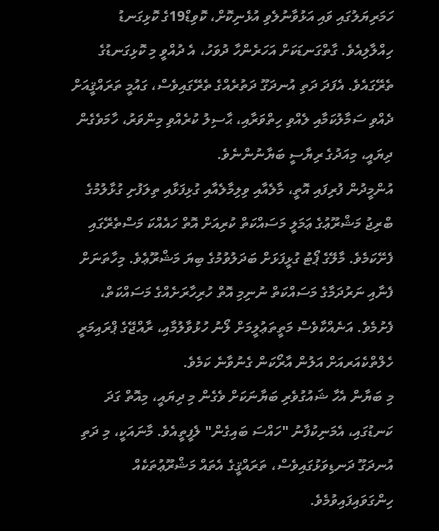ހަމަރިޔަލުގައި ވައި އަޅުވާނުލެވި އުޅެނިކޮށް، ކޮވިޑް19ގެ ކޮޅިގަނޑު ހިއްލާލިއެވެ. ގާތްގަނޑަކަށް އަހަރެންހާ ދުވަހު، އެ ދުއްވީ މި ކޮޅިގަނޑުގެ ތެރޭގައެވެ. އެފަދަ ދަތި އުނދަގޫ ދަތުރެއްގެ ތެރޭގައިވެސް، ގައުމީ ތަރައްޤީއަށް ދެއްވި ސަމާލުކަމާއި ލެއްވި ހިތްވަރާއި، ޙާސިލު ކުރެއްވި މިންވަރު، ހާމަވެގެން ދިޔައީ، މިއަދުގެ ރިޔާސީ ބަޔާނުންނެވެ.
އުންމީދުން ފުރިފައި އޮތީ، މާލެއާއި ވިލިމާލެއާއި ގުޅިފަޅާއި ތިލަފުށި ގުޅާލުމުގެ ބްރިޖު މަޝްރޫޢުގެ ޢަމަލީ މަސައްކަތް ކުރިއަށް އޮތް ހައެއްކަ މަސްތެރޭގައި ފެށޭކަމެވެ. މާލޭގެ ޕޯޓު ގުޅީފަޅަށް ބަދަލުވުމުގެ ބިޔަ މަޝްރޫޢެވެ. މިހާތަނަށް ފެނާއި ނަރުދަމާގެ މަސައްކަތް ނުނިމި އޮތް ހުރިހާރަށެއްގެ މަސައްކަތް، ފެށުމެވެ. އަނެއްކާވެސް މަތީތަޢުލީމަށް ލޯނު ހުޅުވާލުމާއި، ރާއްޖޭގެ ޕްރައިމަރީ ހެލްތްކެއަރއަށް އަލުން އާރޯކަން ގެނުވާނެ ކަމެވެ.
މި ބަޔާން އެހާ ޝައުގުވެރި ބަޔާނަކަށް ވެގެން މި ދިޔައީ، މިއޮތް ގަދަ ކަނޑުގައި، އެމަނިކުފާނު "ހައްސަ ބައިގެން" ލެފީތީއެވެ. މާނައަކީ، މި ދަތި އުނދަގޫ ދަނޑިވަޅުގައިވެސް، ތަރައްޤީގެ އެތައް މަޝްރޫޢުތަކެއް ހިންގަވައިފައިވުމެވެ.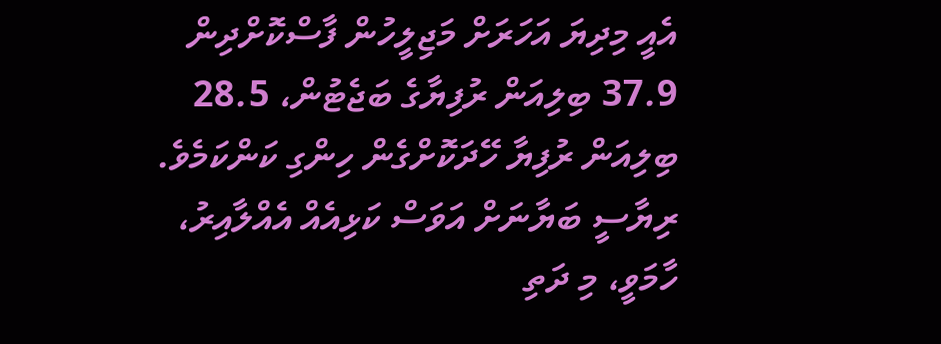އެއީ މިދިޔަ އަހަރަށް މަޖިލީހުން ފާސްކޮށްދިން 37.9 ބިލިއަން ރުފިޔާގެ ބަޖެޓުން، 28.5 ބިލިއަން ރުފިޔާ ހޭދަކޮށްގެން ހިންގި ކަންކަމެވެ.
ރިޔާސީ ބަޔާނަށް އަވަސް ކަޅިއެއް އެއްލާއިރު، ހާމަވީ، މި ދަތި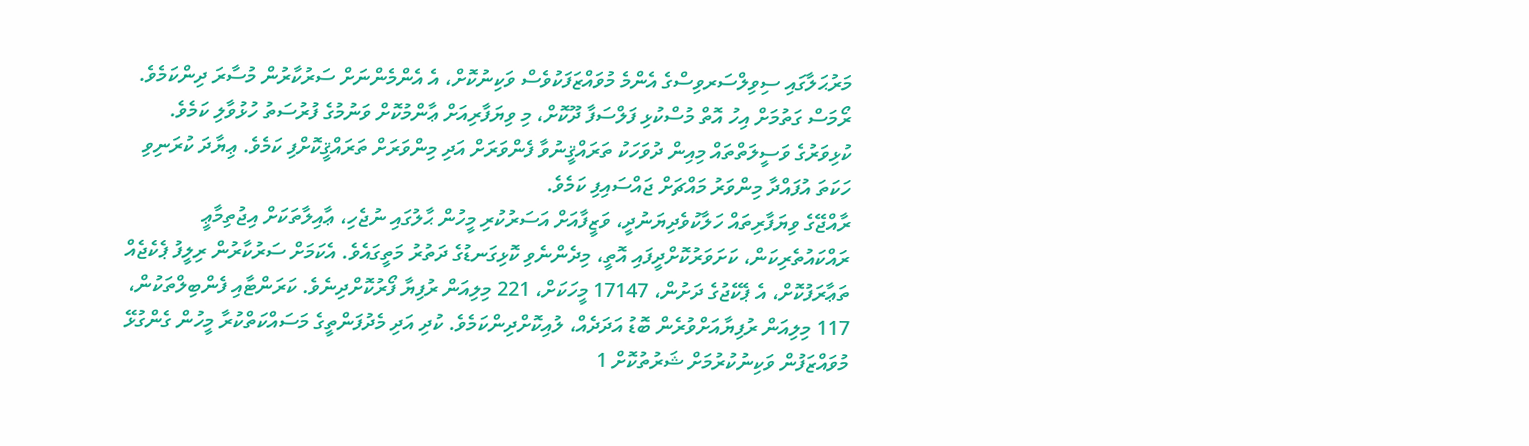މަރުޙަލާގައި ސިވިލްސަރވިސްގެ އެންމެ މުވައްޒަފަކުވެސް ވަކިނުކޮށް، އެ އެންމެންނަށް ސަރުކާރުން މުސާރަ ދިންކަމެވެ. ރޯމަސް ގަތުމަށް އިހު އޮތް މުސްކުޅި ފަލްސަފާ ދޫކޮށް، މި ވިޔަފާރިއަށް ޢާންމުކޮށް ވަނުމުގެ ފުރުސަތު ހުޅުވާލި ކަމެވެ. ކުޅިވަރުގެ ވަސީލަތްތައް މިއިން ދުވަހަކު ތަރައްޤީނުވާ ފެންވަރަށް އަދި މިންވަރަށް ތަރައްޤީކޮށްފި ކަމެވެ. ޢިޔާދަ ކުރަނިވި ހަކަތަ އުފައްދާ މިންވަރު މައްޗަށް ޖައްސައިފި ކަމެވެ.
ރާއްޖޭގެ ވިޔަފާރިތައް ހަލާކުވެދިޔަނުދީ، ވަޒީފާއަށް އަސަރުކުރި މީހުން ޙާލުގައި ނުޖެހި، ޢާއިލާތަކަށް އިޖުތިމާޢީ ރައްކައުތެރިކަން، ކަށަވަރުކޮށްދީފައި އޮތީ، މިދެންނެވި ކޮޅިގަނޑުގެ ދަތުރު މަތީގައެވެ. އެކަމަށް ސަރުކާރުން ރިލީފު ޕެކެޖެއް ތަޢާރަފުކޮށް، އެ ޕެކޭޖުގެ ދަށުން، 17147 މީހަކަށް، 221 މިލިއަން ރުފިޔާ ފޯރުކޮށްދިނެވެ. ކަރަންޓާއި ފެންބިލްތަކުން، 117 މިލިއަން ރުފިޔާއަށްވުރެން ބޮޑު އަދަދެއް، ލުއިކޮށްދިންކަމެވެ. ކުދި އަދި މެދުފަންތީގެ މަސައްކަތްކުރާ މީހުން ގެންގުޅޭ މުވައްޒަފުން ވަކިނުކުރުމަށް ޝަރުތުކޮށް 1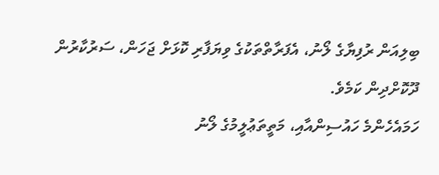ބިލިއަން ރުފިޔާގެ ލޯނު، އެފަރާތްތަކުގެ ވިޔަފާރި ކޮޅަށް ޖަހަން، ސަރުކާރުން ދޫކޮށްދިން ކަމެވެ.
ހަމައެހެންމެ ހައުސިންއާއި، މަތީތަޢުލީމުގެ ލޯނު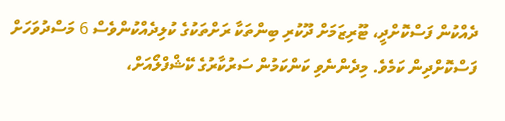ދެއްކުން ފަސްކޮށްދީ، ޓޫރިޒަމަށް ދޫކުރި ބިންތަކާ ރަށްތަކުގެ ކުލިދެއްކުންވެސް 6 މަސްދުވަހަށް ފަސްކޮށްދިން ކަމެވެ. މިދެންނެވި ކަންކަމުން ސަރުކާރުގެ ކޭޝްފްލޯއަށް،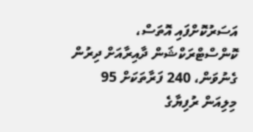އަސަރުކޮށްފައި އޮތަސް، ކޮންސްޓްރަކްޝަން ދާއިރާއަށް ދިރުން ގެނުވަން، 240 ފަރާތަކަށް 95 މިލިއަން ރުފިޔާގެ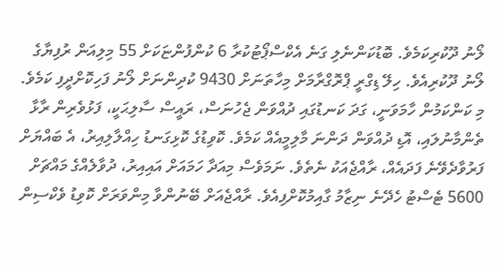ލޯނު ދޫކުރިކަމެވެ. ބޮޑުކަންނެލި ގަނެ އެކްސްޕޯޓުކުރާ 6 ކުންފުންޏަކަށް 55 މިލިއަން ރުފިޔާގެ ލޯނު ދޫކުރިއެވެ. ހިލޭ ޑިގްރީ ޕްރޮގްރާމަށް މިހާތަނަށް 9430 ކުދިންނަށް ލޯނު ފަހިކޮށްދީފި ކަމެވެ. މި ކަންކަމުން ހާމަވަނީ، ގަދަ ކަނޑުގައި ދުއްވަން ޖެހުނަސް، ރައީސް ސާލިޙަކީ، ފަޅުވެރިން ރާޅާ ތެންމާނުލައި، އޮޑި ދުއްވަން ދަންނަ މާލިމީއެއް ކަމެވެ. ކޮވިޑުގެ ކޮޅިގަނޑު ހިއްލާލިއިރު، އެ ބައްޔަށް ފަރުވާދެވޭނެ ފަދައެއް، ރާއްޖެއަކު ނެތެވެ. ނަމަވެސް މިއަދާ ހަމައަށް އައިއިރު، ދުވާލެއްގެ މައްޗަށް 5600 ޓެސްޓު ހެދޭނެ ނިޒާމު ގާއިމުކޮށްފިއެވެ. ރާއްޖެއަށް ބޭނުންވާ މިންވަރަށް ކޮވިޑު ވެކްސިން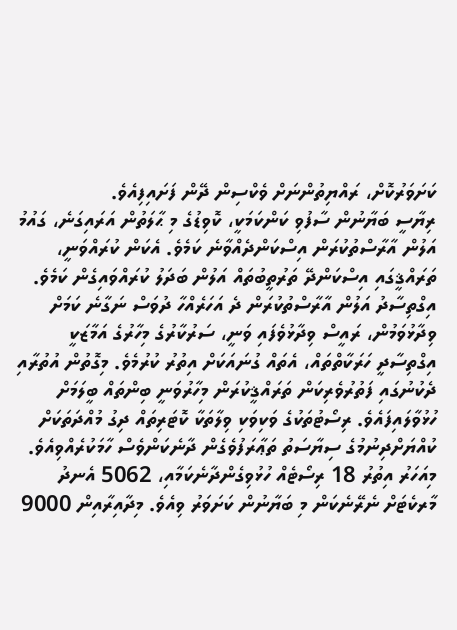ކަށަވަރުކޮށް، ރައްޔިތުންނަށް ވެކްސިން ދޭން ފަށައިފިއެވެ.
ރިޔާސީ ބަޔާނުން ސާފުވި ކަންކަމަކީ، ކޮވިޑުގެ މި ޙާލަތުން އަރައިގަނެ، ގައުމު އަލުން އާރާސްތުކުރަން އިސްކަންދެއްވާނެ ކަމެވެ. އެކަން ކުރައްވަނީ، ތަރައްޤީގައި އިސްކަންދޭ ތަރުތީބުތައް އަލުން ބަދަލު ކުރައްވައިގެން ކަމެވެ. އިގްތިސާދު އަލުން އާރާސްތުކުރަން ދެ އަހަރެއްހާ ދުވަސް ނަގާނެ ކަމަށް ވިދާޅުވަމުން، ރައީސް ވިދާޅުވެފައި ވަނީ، ސަރުކާރުގެ މިހާރުގެ އަމާޒަކީ އިގްތިސާދީ ހަރަކާތްތައް، އެތައް ގުނައަކަށް އިތުރު ކުރުމެވެ. މިގޮތުން އުތުރާއި ދެކުނުގައި ފަތުރުވެރިކަން ތަރައްޤީކުރަން މިހާރުވަނީ ބިންތައް ބީލަމަށް ހުޅުވާލައިފައެވެ. ރިސޯޓުތަކުގެ ވަކިވަކި ވިލާތަކާ ކޮޓަރިތައް ދިގު މުއްދަތަކަށް ކުއްޔަށްދިނުމުގެ ސިޔާސަތު ތަޢާރަފުވެގެން ދާނެކަންވެސް ހާމަކުރެއްވިއެވެ. މިއަހަރު އިތުރު 18 ރިސޯޓެއް ހުޅުވިގެންދާނެކަމާއި، 5062 އެނދު މާރކެޓަށް ނެރޭނެކަން މި ބަޔާނުން ކަށަވަރު ވިއެވެ. މިދާއިރާއިން 9000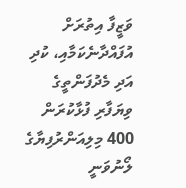ވަޒީފާ އިތުރަށް އުފައްދާނެކަމާއި، ކުދި އަދި މެދުފަންތީގެ ވިޔަފާރި ފުޅާކުރަން 400 މިލިއަންރުފިޔާގެ ލޯނުވަނީ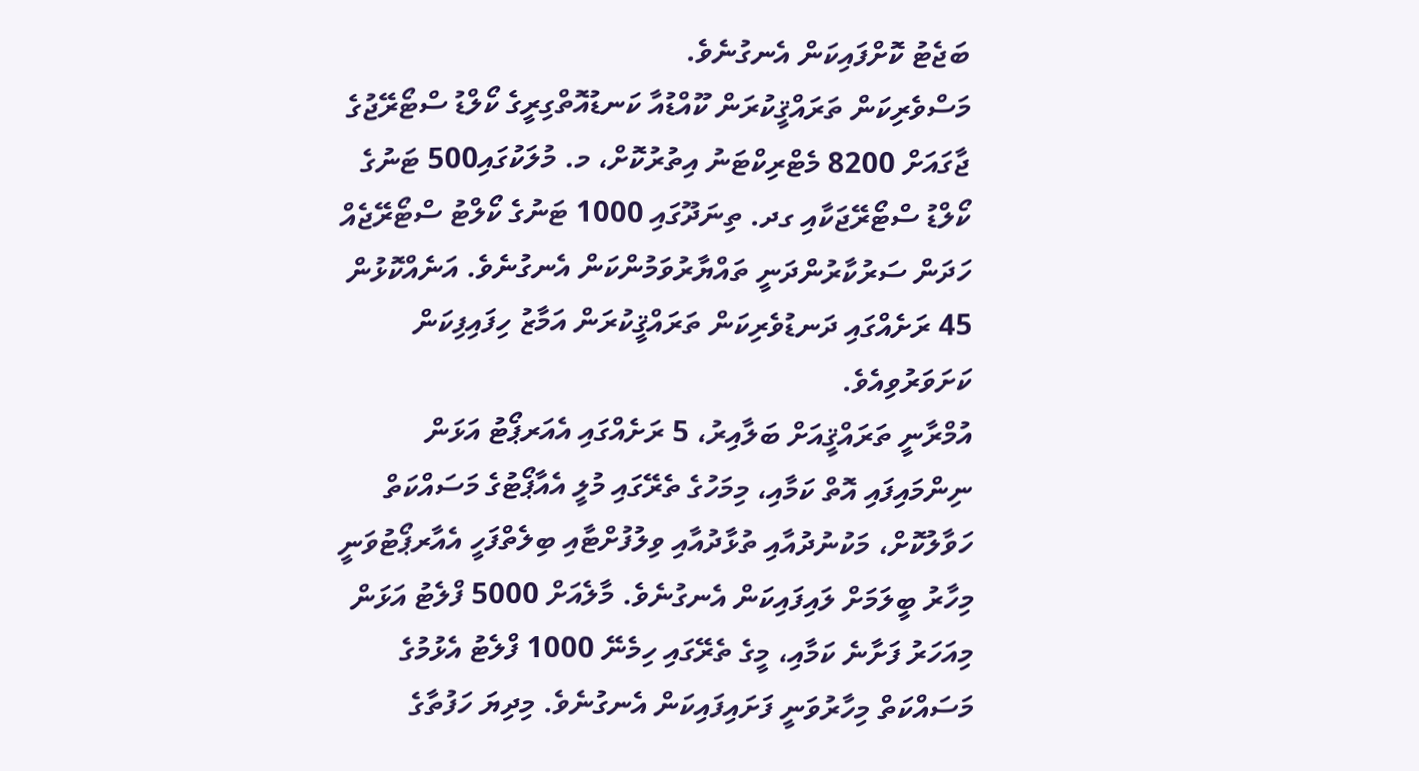ބަޖެޓު ކޮށްފައިކަން އެނގުނެވެ.
މަސްވެރިކަން ތަރައްޤީކުރަން ކޫއްޑުއާ ކަނޑުއޮތްގިރީގެ ކޯލްޑު ސްޓޯރޭޖުގެ ޖާގައަށް 8200 މެޓްރިކްޓަނު އިތުރުކޮށް، މ. މުލަކުގައި500 ޓަނުގެ ކޯލްޑު ސްޓޯރޭޖަކާއި ގދ. ތިނަދޫގައި 1000 ޓަނުގެ ކޯލްޓު ސްޓޯރޭޖެއް ހަދަން ސަރުކާރުންދަނީ ތައްޔާރުވަމުންކަން އެނގުނެވެ. އަނެއްކޮޅުން 45 ރަށެއްގައި ދަނޑުވެރިކަން ތަރައްޤީކުރަން އަމާޒު ހިފައިފިކަން ކަށަވަރުވިއެވެ.
އުމްރާނީ ތަރައްޤީއަށް ބަލާއިރު، 5 ރަށެއްގައި އެއަރޕޯޓު އަޅަން ނިންމައިފައި އޮތް ކަމާއި، މިމަހުގެ ތެރޭގައި މުލީ އެއާޕޯޓުގެ މަސައްކަތް ހަވާލުކޮށް، މަކުނުދުއާއި ތުޅާދުއާއި ވިލުފުށްޓާއި ބިލެތްފަހީ އެއާރޕޯޓުވަނީ މިހާރު ބީލަމަށް ލައިފައިކަން އެނގުނެވެ. މާލެއަށް 5000 ފްލެޓު އަޅަން މިއަހަރު ފަށާނެ ކަމާއި، މީގެ ތެރޭގައި ހިމެނޭ 1000 ފްލެޓު އެޅުމުގެ މަސައްކަތް މިހާރުވަނީ ފަށައިފައިކަން އެނގުނެވެ. މިދިޔަ ހަފުތާގެ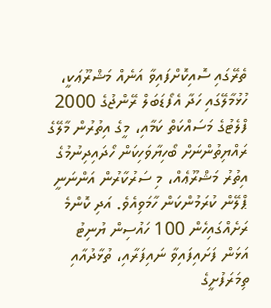ތެރޭގައި ސޮއިކޮށްފައިވާ އަނެއް މަޝްރޫޢަކީ، ހުޅުމާލޭގައި ހަދާ އެފޯޑަބަލް ރޭންޖުގެ 2000 ފްލެޓުގެ މަސައްކަތް ކަމާއި، މީގެ އިތުރުން މާލޭގެ ރައްޔިތުންނަށް ބޯހިޔާވަހިކަން ހޯދައިދިނުމުގެ އިތުރު މަޝްރޫޢެއް، މި ސަރުކާރުން އަންނަނީ ޕްލޭން ކުރަމުންކަން ހާމަވިއެވެ. އަދި ކޮންމެ ރަށެއްގައިހެން 100 ހައުސިން ޔުނިޓު އަޅަން ފަށައިފައިވާ ނައިފަރާއި، ތުޅާދުއާއި ތިމަރަފުށީގެ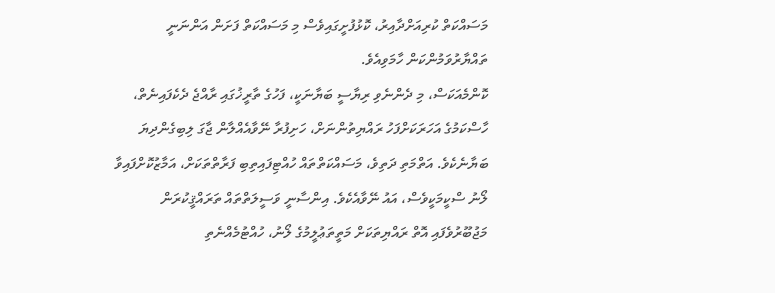މަސައްކަތް ކުރިއަށްދާއިރު، ކޮޅުފުށީގައިވެސް މި މަސައްކަތް ފަށަން އަންނަނީ ތައްޔާރުވަމުންކަން ހާމަވިއެވެ.
ކޮންމެއަކަސް، މި ދެންނެވި ރިޔާސީ ބަޔާނަކީ، ފަހުގެ ތާރީޚުގައި ރާއްޖެ ދެކެފައިނެތް، ހާސްކަމުގެ އަހަރަކަށްފަހު ރައްޔިތުންނަށް، ހަށިފުރާ ނޭވާއެއްލާން ޖާގަ ލިބިގެންދިޔަ ބަޔާނެކެވެ. އަތްމަތި ދަތިވެ، މަސައްކަތްތައް ހުއްޓިފައިތިބި ފަރާތްތަކަށް، އަމާޒުކޮށްފައިވާ ލޯނު ސްކީމަކީވެސް، އައު ނޭވާއެކެވެ. އިންސާނީ ވަސީލަތްތައް ތަރައްޤީކުރަން މަޖުބޫރުވެފައި އޮތް ރައްޔިތަކަށް މަތީތަޢުލީމުގެ ލޯނު، ހުއްޓުމެއްނެތި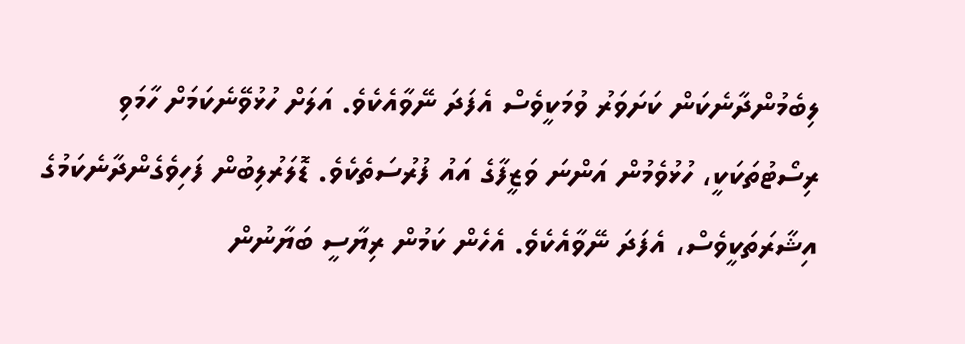ލިބެމުންދާނެކަން ކަށަވަރު ވުމަކީވެސް އެފަދަ ނޭވާއެކެވެ. އަލަށް ހުޅުވޭނެކަމަށް ހާމަވި ރިސޯޓުތަކަކީ، ހުޅުވެމުން އަންނަ ވަޒީފާގެ އައު ފުރުސަތެކެވެ. ޑޮލަރުލިބުން ފަހިވެގެންދާނެކަމުގެ އިޝާރަތަކީވެސް، އެފަދަ ނޭވާއެކެވެ. އެހެން ކަމުން ރިޔާސީ ބަޔާނުން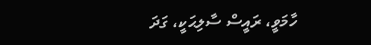ހާމަވީ، ރައީސް ސާލިޙަކީ، ގަދަ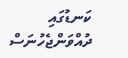ކަނޑުގައި ދުއްވަންޖެހުނަސް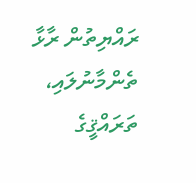ރައްޔިތުން ރާޅާ ތެންމާނުލައި، ތަރައްޤީގެ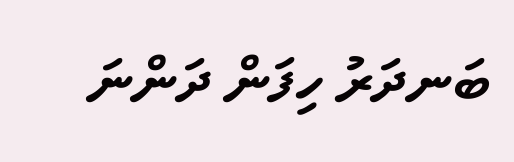ބަނދަރު ހިފަން ދަންނަ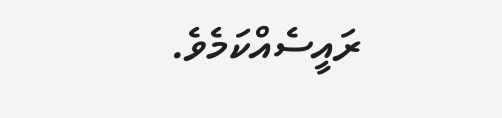ރައީސެއްކަމެވެ.